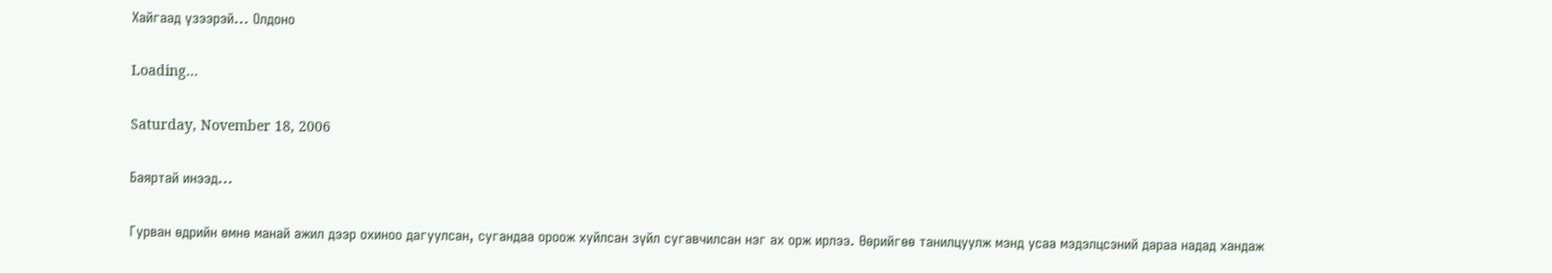Хайгаад үзээрэй... Олдоно

Loading...

Saturday, November 18, 2006

Баяртай инээд...

Гурван өдрийн өмнө манай ажил дээр охиноо дагуулсан, сугандаа ороож хуйлсан зүйл сугавчилсан нэг ах орж ирлээ. Өөрийгөө танилцуулж мэнд усаа мэдэлцсэний дараа надад хандаж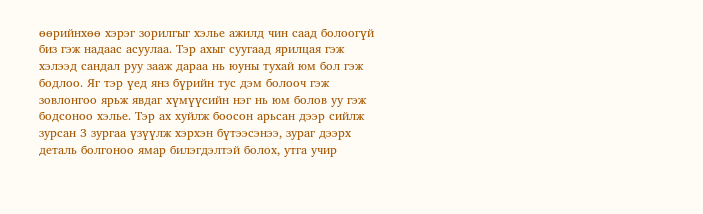өөрийнхөө хэрэг зорилгыг хэлье ажилд чин саад болоогүй биз гэж надаас асуулаа. Тэр ахыг суугаад ярилцая гэж хэлээд сандал руу зааж дараа нь юуны тухай юм бол гэж бодлоо. Яг тэр үед янз бүрийн тус дэм болооч гэж зовлонгоо ярьж явдаг хүмүүсийн нэг нь юм болов уу гэж бодсоноо хэлье. Тэр ах хуйлж боосон арьсан дээр сийлж зурсан 3 зургаа үзүүлж хэрхэн бүтээсэнээ, зураг дээрх деталь болгоноо ямар билэгдэлтэй болох, утга учир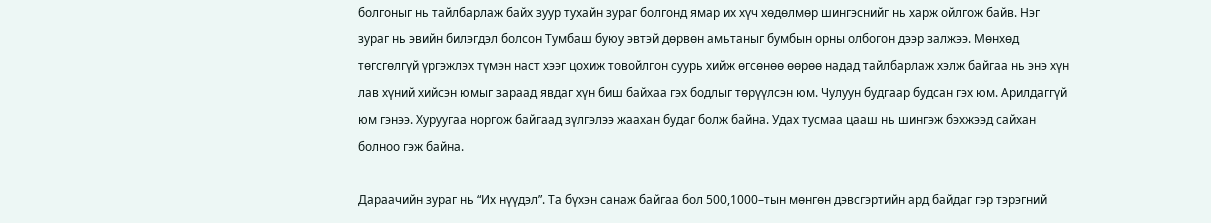болгоныг нь тайлбарлаж байх зуур тухайн зураг болгонд ямар их хүч хөдөлмөр шингэснийг нь харж ойлгож байв. Нэг зураг нь эвийн билэгдэл болсон Тумбаш буюу эвтэй дөрвөн амьтаныг бумбын орны олбогон дээр залжээ. Мөнхөд төгсгөлгүй үргэжлэх түмэн наст хээг цохиж товойлгон суурь хийж өгсөнөө өөрөө надад тайлбарлаж хэлж байгаа нь энэ хүн лав хүний хийсэн юмыг зараад явдаг хүн биш байхаа гэх бодлыг төрүүлсэн юм. Чулуун будгаар будсан гэх юм. Арилдаггүй юм гэнээ. Хуруугаа норгож байгаад зүлгэлээ жаахан будаг болж байна. Удах тусмаа цааш нь шингэж бэхжээд сайхан болноо гэж байна.

Дараачийн зураг нь “Их нүүдэл”. Та бүхэн санаж байгаа бол 500,1000–тын мөнгөн дэвсгэртийн ард байдаг гэр тэрэгний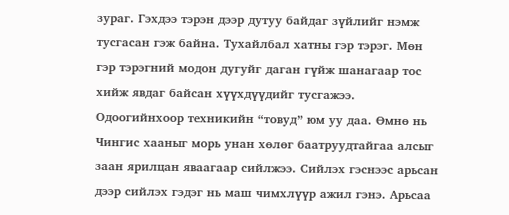зураг. Гэхдээ тэрэн дээр дутуу байдаг зүйлийг нэмж тусгасан гэж байна. Тухайлбал хатны гэр тэрэг. Мөн гэр тэрэгний модон дугуйг даган гүйж шанагаар тос хийж явдаг байсан хүүхдүүдийг тусгажээ. Одоогийнхоор техникийн “товуд” юм уу даа. Өмнө нь Чингис хааныг морь унан хөлөг баатруудтайгаа алсыг заан ярилцан яваагаар сийлжээ. Сийлэх гэснээс арьсан дээр сийлэх гэдэг нь маш чимхлүүр ажил гэнэ. Арьсаа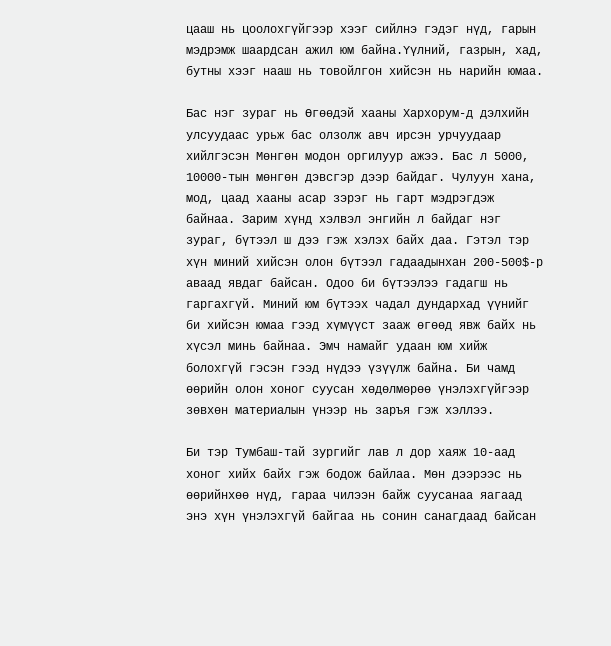цааш нь цоолохгүйгээр хээг сийлнэ гэдэг нүд, гарын мэдрэмж шаардсан ажил юм байна.Үүлний, газрын, хад, бутны хээг нааш нь товойлгон хийсэн нь нарийн юмаа.

Бас нэг зураг нь Өгөөдэй хааны Хархорум-д дэлхийн улсуудаас урьж бас олзолж авч ирсэн урчуудаар хийлгэсэн Мөнгөн модон оргилуур ажээ. Бас л 5000, 10000-тын мөнгөн дэвсгэр дээр байдаг. Чулуун хана, мод, цаад хааны асар зэрэг нь гарт мэдрэгдэж байнаа. Зарим хүнд хэлвэл энгийн л байдаг нэг зураг, бүтээл ш дээ гэж хэлэх байх даа. Гэтэл тэр хүн миний хийсэн олон бүтээл гадаадынхан 200-500$-р аваад явдаг байсан. Одоо би бүтээлээ гадагш нь гаргахгүй. Миний юм бүтээх чадал дундархад үүнийг би хийсэн юмаа гээд хүмүүст зааж өгөөд явж байх нь хүсэл минь байнаа. Эмч намайг удаан юм хийж болохгүй гэсэн гээд нүдээ үзүүлж байна. Би чамд өөрийн олон хоног суусан хөдөлмөрөө үнэлэхгүйгээр зөвхөн материалын үнээр нь заръя гэж хэллээ.

Би тэр Тумбаш-тай зургийг лав л дор хаяж 10-аад хоног хийх байх гэж бодож байлаа. Мөн дээрээс нь өөрийнхөө нүд, гараа чилээн байж суусанаа яагаад энэ хүн үнэлэхгүй байгаа нь сонин санагдаад байсан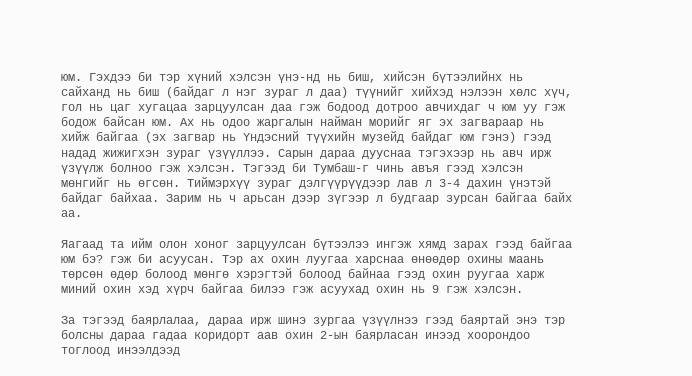юм. Гэхдээ би тэр хүний хэлсэн үнэ-нд нь биш, хийсэн бүтээлийнх нь сайханд нь биш (байдаг л нэг зураг л даа) түүнийг хийхэд нэлээн хөлс хүч, гол нь цаг хугацаа зарцуулсан даа гэж бодоод дотроо авчихдаг ч юм уу гэж бодож байсан юм. Ах нь одоо жаргалын найман морийг яг эх загвараар нь хийж байгаа (эх загвар нь Үндэсний түүхийн музейд байдаг юм гэнэ) гээд надад жижигхэн зураг үзүүллээ. Сарын дараа дууснаа тэгэхээр нь авч ирж үзүүлж болноо гэж хэлсэн. Тэгээд би Тумбаш-г чинь авъя гээд хэлсэн мөнгийг нь өгсөн. Тиймэрхүү зураг дэлгүүрүүдээр лав л 3-4 дахин үнэтэй байдаг байхаа. Зарим нь ч арьсан дээр зүгээр л будгаар зурсан байгаа байх аа.

Яагаад та ийм олон хоног зарцуулсан бүтээлээ ингэж хямд зарах гээд байгаа юм бэ? гэж би асуусан. Тэр ах охин луугаа харснаа өнөөдөр охины маань төрсөн өдөр болоод мөнгө хэрэгтэй болоод байнаа гээд охин руугаа харж миний охин хэд хүрч байгаа билээ гэж асуухад охин нь 9 гэж хэлсэн.

За тэгээд баярлалаа, дараа ирж шинэ зургаа үзүүлнээ гээд баяртай энэ тэр болсны дараа гадаа коридорт аав охин 2-ын баярласан инээд хоорондоо тоглоод инээлдээд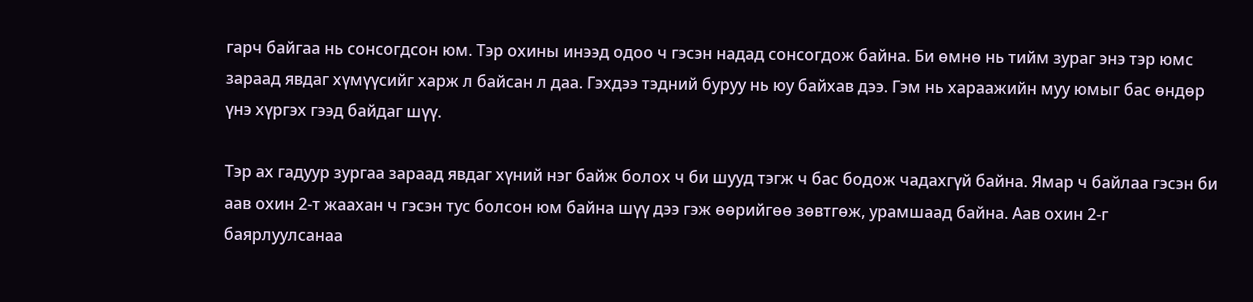гарч байгаа нь сонсогдсон юм. Тэр охины инээд одоо ч гэсэн надад сонсогдож байна. Би өмнө нь тийм зураг энэ тэр юмс зараад явдаг хүмүүсийг харж л байсан л даа. Гэхдээ тэдний буруу нь юу байхав дээ. Гэм нь хараажийн муу юмыг бас өндөр үнэ хүргэх гээд байдаг шүү.

Тэр ах гадуур зургаа зараад явдаг хүний нэг байж болох ч би шууд тэгж ч бас бодож чадахгүй байна. Ямар ч байлаа гэсэн би аав охин 2-т жаахан ч гэсэн тус болсон юм байна шүү дээ гэж өөрийгөө зөвтгөж, урамшаад байна. Аав охин 2-г баярлуулсанаа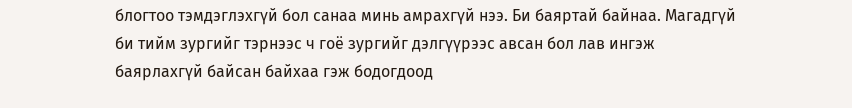блогтоо тэмдэглэхгүй бол санаа минь амрахгүй нээ. Би баяртай байнаа. Магадгүй би тийм зургийг тэрнээс ч гоё зургийг дэлгүүрээс авсан бол лав ингэж баярлахгүй байсан байхаа гэж бодогдоод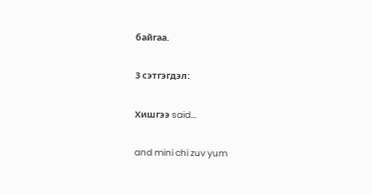байгаа.

3 сэтгэгдэл:

Хишгээ said...

and mini chi zuv yum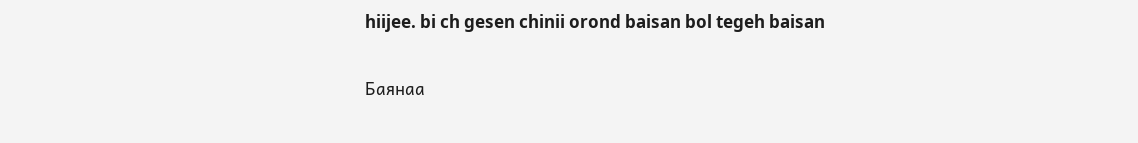hiijee. bi ch gesen chinii orond baisan bol tegeh baisan

Баянаа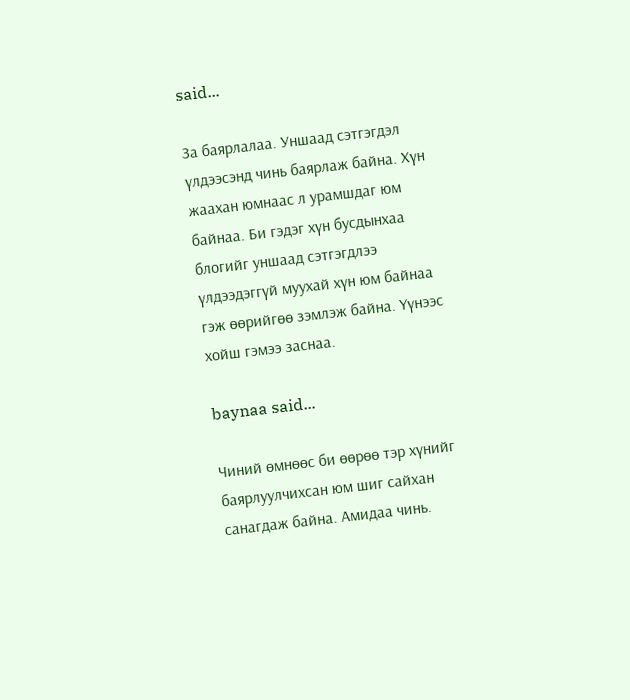said...

За баярлалаа. Уншаад сэтгэгдэл үлдээсэнд чинь баярлаж байна. Хүн жаахан юмнаас л урамшдаг юм байнаа. Би гэдэг хүн бусдынхаа блогийг уншаад сэтгэгдлээ үлдээдэггүй муухай хүн юм байнаа гэж өөрийгөө зэмлэж байна. Үүнээс хойш гэмээ заснаа.

baynaa said...

Чиний өмнөөс би өөрөө тэр хүнийг баярлуулчихсан юм шиг сайхан санагдаж байна. Амидаа чинь.